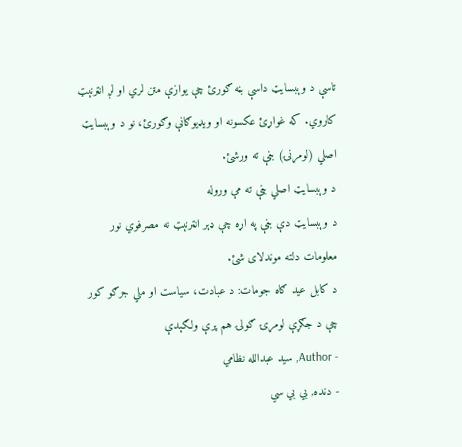تاسې د وېبسایټ داسې بڼه ګورئ چې یوازې متن لري او لږ انټرنېټ کاروي. که غواړئ عکسونه او ویډیوګانې وګورئ، نو د وېبسایټ اصلي (لومړنۍ) بڼې ته ورشئ.
د وېبسایټ اصلي بڼې ته مې وروله
د وېبسایټ دې بڼې په اړه چې ډېر انټرنېټ نه مصرفوي نور معلومات دلته موندلای شئ.
د کابل عید ګاه جومات: د عبادت، سیاست او ملي جرګو کور چې د جګړې لومړۍ ګولۍ هم پرې ولګېدې
- Author, سید عبدالله نظامي
- دنده, بي بي سي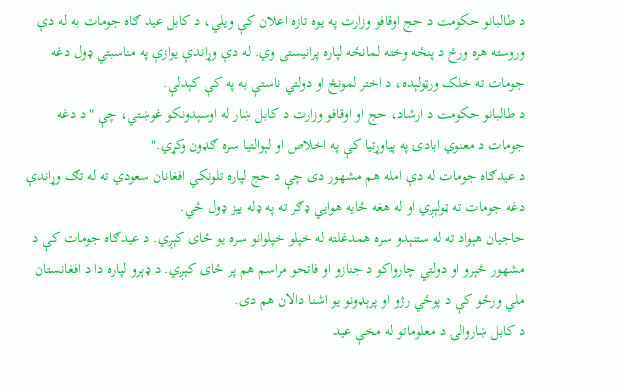د طالبانو حکومت د حج اوقافو وزارت په یوه تازه اعلان کې ویلي، د کابل عید ګاه جومات به له دې وروسته هره ورځ د پنځه وخته لمانځه لپاره پرانیستی وي. له دې وړاندې یوازې په مناسبتي ډول دغه جومات ته خلک ورټولېده، د اختر لمونځ او دولتي ناستې به په کې کېدلې.
د طالبانو حکومت د ارشاد، حج او اوقافو وزارت د کابل ښار له اوسېدونکو غوښتي، چې "د دغه جومات د معنوي ابادۍ په پیاوړتیا کې په اخلاص او لېوالتیا سره ګډون وکړي."
د عیدګاه جومات له دې امله هم مشهور دی چې د حج لپاره تلونکي افغانان سعودي ته له تګ وړاندې دغه جومات ته ټولېږي او له هغه ځایه هوايي ډګر ته په ډله ییز ډول ځي.
حاجیان هېواد ته له ستنېدو سره همدغلته له خپلو خپلوانو سره یو ځای کېږي. د عیدګاه جومات کې د مشهور څېرو او دولتي چارواکو د جنازو او فاتحو مراسم هم پر ځای کېږي. د ډېرو لپاره دا د افغانستان ملي ورځو کې د پوځي رژو او پرېډونو یو اشنا دالان هم دی.
د کابل ښاروالۍ د معلوماتو له مخې عید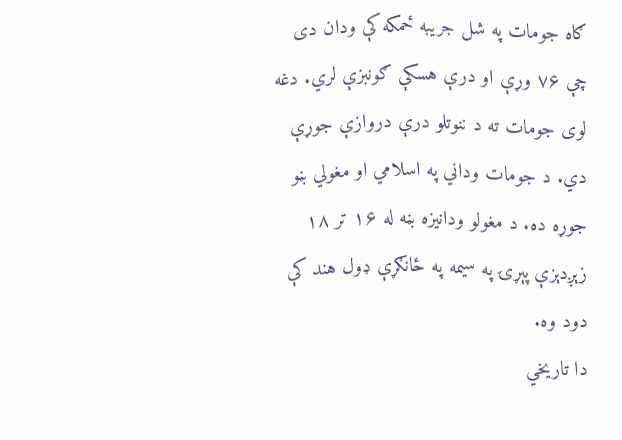ګاه جومات په شل جریبه ځمکه کې ودان دی چې ۷۶ وړې او درې هسکې ګونبزې لري. دغه لوی جومات ته د ننوتلو درې دروازې جوړې دي. د جومات وداني په اسلامي او مغولي بڼو جوړه ده. د مغولو ودانیزه بڼه له ۱۶ تر ۱۸ زېږدېزې پېړۍ په سیمه په ځانګړې ډول هند کې دود وه.
دا تاریخي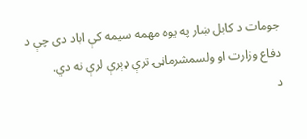جومات د کابل ښار په یوه مهمه سیمه کې اباد دی چې د دفاع وزارت او ولسمشرماڼۍ ترې ډېرې لرې نه دي.
د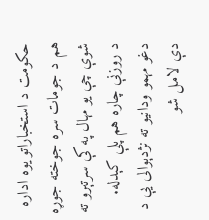حکومت د استخباراتو یوه اداره هم د جومات سره جوخته جوړه شوې چې یو مهال په کې سرتېرو ته د روزنې چاره هم پلې کېدله.
دغو مهمو ودانیو ته نژدېوالی یې د دې لامل شو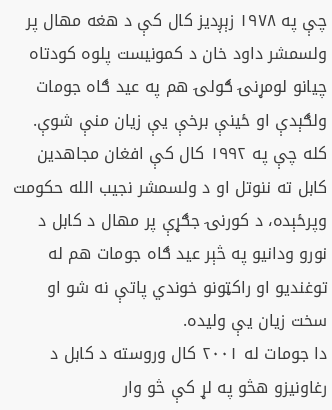چې په ۱۹۷۸ زېږدیز کال کې د هغه مهال پر ولسمشر داود خان د کمونیست پلوه کودتاه چیانو لومړنۍ ګولۍ هم په عید ګاه جومات ولګېدې او ځینې برخې یې زیان منې شوې.
کله چې په ۱۹۹۲ کال کې افغان مجاهدین کابل ته ننوتل او د ولسمشر نجیب الله حکومت وپرځېده، د کورنۍ جګړې پر مهال د کابل د نورو ودانیو په څېر عید ګاه جومات هم له توغندیو او راکټونو خوندي پاتې نه شو او سخت زیان یې ولیده.
دا جومات له ۲۰۰۱ کال وروسته د کابل د رغاونیزو هڅو په لړ کې څو وار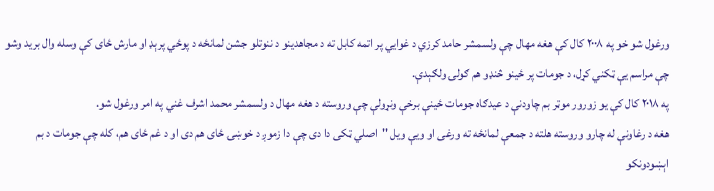ورغول شو خو په ۲۰۰۸ کال کې هغه مهال چې ولسمشر حامد کرزي د غوايي پر اتمه کابل ته د مجاهدینو د ننوتلو جشن لمانځه د پوځي پرېډ او مارش ځای کې وسله وال برید وشو چې مراسم یې ټکني کړل، د جومات پر ځینو څنډو هم ګولۍ ولګېدې.
په ۲۰۱۸ کال کې یو زورور موټر بم چاودنې د عیدګاه جومات ځینې برخې ونړولې چې وروسته د هغه مهال د ولسمشر محمد اشرف غني په امر ورغول شو.
هغه د رغاونې له چارو وروسته هلته د جمعې لمانځه ته ورغی او ویې ویل ''اصلي ټکی دا دی چې دا زموږ د خوښۍ ځای هم دی او د غم ځای هم، کله چې جومات د بم اېښودونکو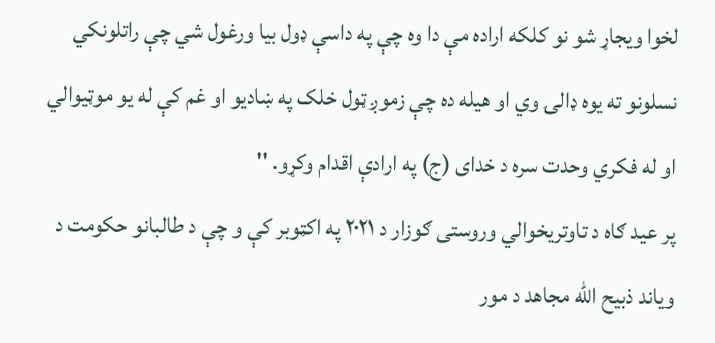لخوا ویجاړ شو نو کلکه اراده مې دا وه چې په داسې ډول بیا ورغول شي چې راتلونکي نسلونو ته یوه ډالۍ وي او هیله ده چې زموږ ټول خلک په ښاديو او غم کې له یو موټيوالي او له فکري وحدت سره د خدای (ج) په ارادې اقدام وکړو. ''
پر عید ګاه د تاوتریخوالي وروستی ګوزار د ۲۰۲۱ په اکټوبر کې و چې د طالبانو حکومت د ویاند ذبیح الله مجاهد د مور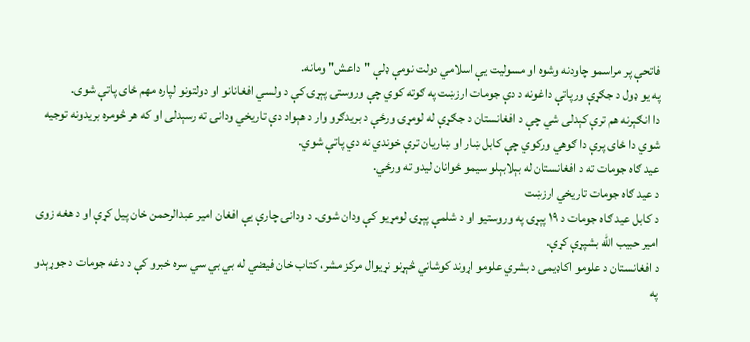فاتحې پر مراسمو چاودنه وشوه او مسولیت یې اسلامي دولت نومې ډلې "داعش" ومانه.
په یو ډول د جګړې ورپاتې داغونه د دې جومات ارزښت په ګوته کوي چې وروستۍ پېړۍ کې د ولسي افغانانو او دولتونو لپاره مهم ځای پاتې شوی.
دا انګېرنه هم ترې کېدلی شي چې د افغانستان د جګړې له لومړۍ ورځې د بریدګرو وار د هېواد دې تاریخي ودانۍ ته رسېدلی او که هر څومره بریدونه توجیه شوي دا ځای پرې دا ګوهي ورکوي چې کابل ښار او ښاریان ترې خوندي نه دي پاتې شوي.
عید ګاه جومات ته د افغانستان له بېلابېلو سیمو ځوانان لیدو ته ورځي.
د عید ګاه جومات تاریخي ارزښت
د کابل عید ګاه جومات د ۱۹ پېړۍ په وروستیو او د شلمې پېړۍ لومړیو کې ودان شوی. د ودانۍ چارې یې افغان امیر عبدالرحمن خان پیل کړې او د هغه زوی امیر حبیب الله بشپړې کړې.
د افغانستان د علومو اکاډیمۍ د بشري علومو اړوند کوشاني څېړنو نړیوال مرکز مشر، کتاب خان فیضي له بي بي سي سره خبرو کې د دغه جومات د جوړېدو په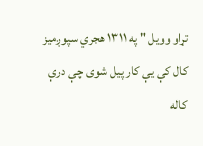تړاو وویل " په ۱۳۱۱ هجري سپوږمیز کال کې یې کار پیل شوی چې درې کاله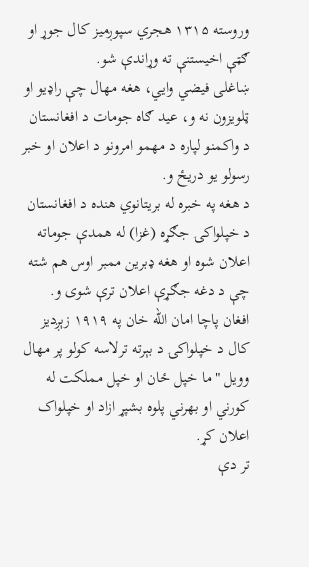وروسته ۱۳۱۵ هجري سپوږمیز کال جوړ او ګټې اخیستنې ته وړاندې شو.
ښاغلی فیضي وايي، هغه مهال چې راډیو او ټلویزون نه و، عید ګاه جومات د افغانستان د واکمنو لپاره د مهمو امرونو د اعلان او خبر رسولو یو دریځ و.
د هغه په خبره له بریتانوي هنده د افغانستان د خپلواکۍ جګړه (غزا) له همدې جوماته اعلان شوه او هغه ډبرین ممبر اوس هم شته چې د دغه جګړې اعلان ترې شوی و.
افغان پاچا امان الله خان په ۱۹۱۹ زېږدیز کال د خپلواکۍ د بېرته ترلاسه کولو پر مهال وویل "ما خپل ځان او خپل مملکت له کورني او بهرني پلوه بشپړ ازاد او خپلواک اعلان کړ.
تر دې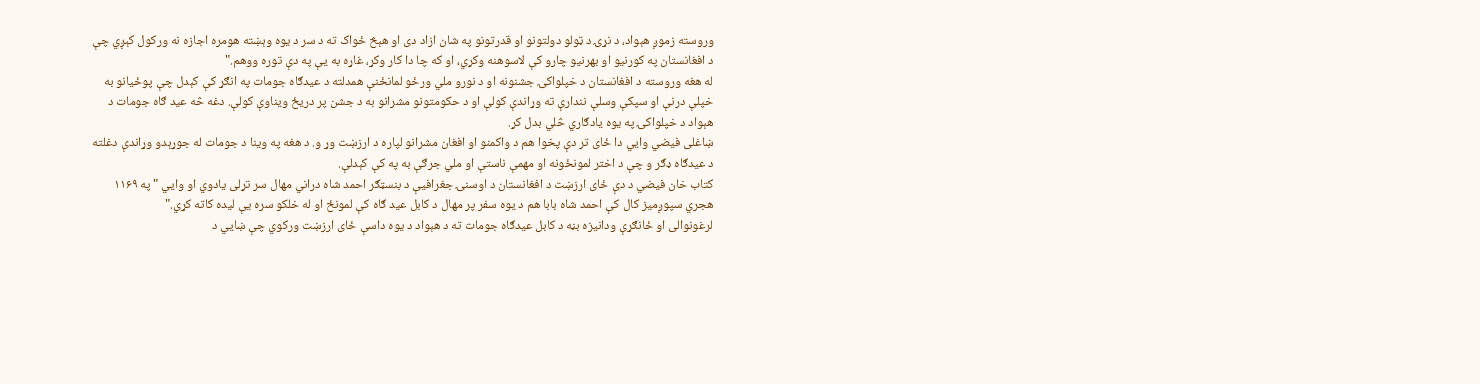وروسته زموږ هېواد، د نړۍ د ټولو دولتونو او قدرتونو په شان ازاد دی او هېڅ ځواک ته د سر د یوه وېښته هومره اجازه نه ورکول کېږي چې د افغانستان په کورنیو او بهرنیو چارو کې لاسوهنه وکړي، او که چا دا کار وکړ، غاړه به یې په دې توره ووهم."
له هغه وروسته د افغانستان د خپلواکۍ جشنونه او د نورو ملي ورځو لمانځنې همدلته د عیدګاه جومات په انګړ کې کېدل چې پوځیانو به خپلې درنې او سپکې وسلې نندارې ته وړاندې کولې او د حکومتونو مشرانو به د جشن پر دریځ ویناوې کولې. دغه څه عید ګاه جومات د هېواد د خپلواکۍ په یوه یادګاري څلي بدل کړ.
ښاغلی فیضي وايي دا ځای تر دې پخوا هم د واکمنو او افغان مشرانو لپاره د ارزښت وړ و. د هغه په وینا د جومات له جوړېدو وړاندې دغلته د عیدګاه ډګر و چې د اختر لمونځونه او مهمې ناستې او ملي جرګې به په کې کېدلې.
کتاب خان فیضي د دې ځای ارزښت د افغانستان د اوسنۍ جغرافیې د بنسټګر احمد شاه دراني مهال سر تړلی یادوي او وايي " په ۱۱۶۹ هجري سپوږمیز کال کې احمد شاه بابا هم د یوه سفر پر مهال د کابل عید ګاه کې لمونځ او له خلکو سره یې لیده کاته کړي."
لرغونوالی او ځانګړې ودانیزه بڼه د کابل عیدګاه جومات ته د هېواد د یوه داسې ځای ارزښت ورکوي چې ښايي د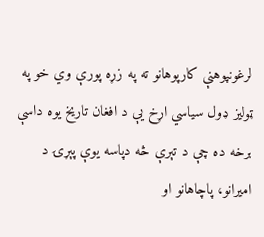لرغونپوهنې کارپوهانو ته په زړه پورې وي خو په ټولیز ډول سیاسي اړخ یې د افغان تاریخ یوه داسې برخه ده چې د تېرې څه دپاسه یوې پېړۍ د امیرانو، پاچاهانو او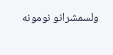ولسمشرانو نومونه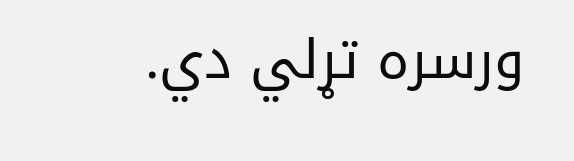ورسره تړلي دي.